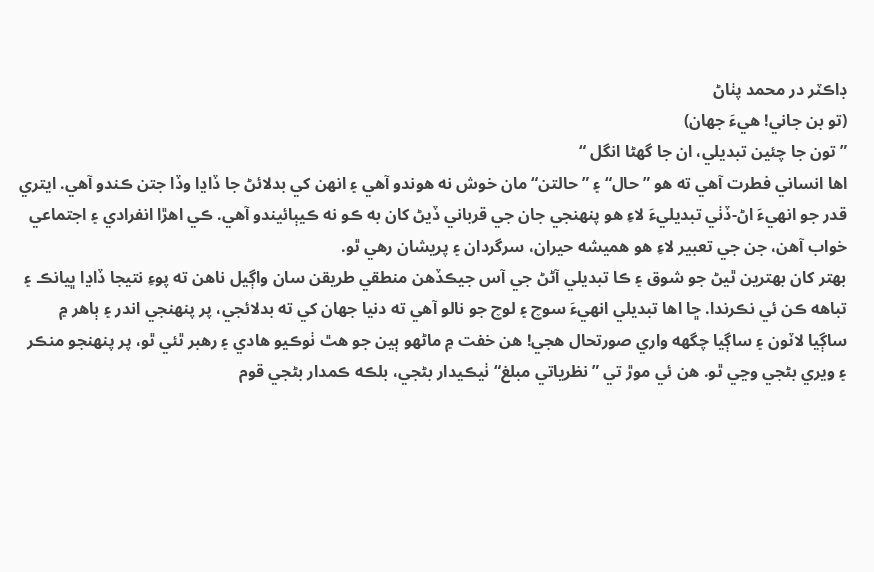ڊاڪٽر در محمد پٺاڻ
(تو بن جاني! هيءَ جهان)
”تون جا چئين تبديلي، ان جا گهڻا انگل “
اها انساني فطرت آهي ته هو ”حال“ ۽ ”حالتن“ مان خوش نه هوندو آهي ۽ انهن کي بدلائڻ جا ڏاڍا وڏا جتن ڪندو آهي. ايتري قدر جو انهيءَ اڻ-ڏٺي تبديليءَ لاءِ هو پنهنجي جان جي قرباني ڏيڻ کان به ڪو نه ڪيٻائيندو آهي. ڪي اهڙا انفرادي ۽ اجتماعي خواب آهن، جن جي تعبير لاءِ هو هميشه حيران، سرگردان ۽ پريشان رهي ٿو.
بهتر کان بهترين ٿيڻ جو شوق ۽ ڪا تبديلي آڻڻ جي آس جيڪڏهن منطقي طريقن سان واڳيل ناهن ته پوءِ نتيجا ڏاڍا ڀيانڪ ۽ تباهه ڪن ئي نڪرندا. ڇا اها تبديلي انهيءَ سوچ ۽ لوچ جو نالو آهي ته دنيا جهان کي ته بدلائجي، پر پنهنجي اندر ۽ ٻاهر ۾ ساڳيا لاٽون ۽ ساڳيا چگهه واري صورتحال هجي! هن خفت ۾ ماڻهو ٻين جو هٿ ٺوڪيو هادي ۽ رهبر ٿئي ٿو، پر پنهنجو منڪر ۽ ويري بڻجي وڃي ٿو. هن ئي موڙ تي ”نظرياتي مبلغ“ ٺيڪيدار بڻجي، بلڪه ڪمدار بڻجي قوم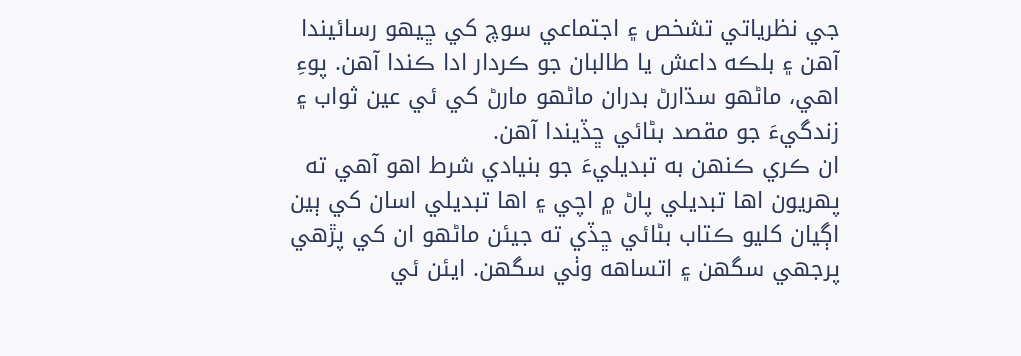جي نظرياتي تشخص ۽ اجتماعي سوچ کي ڇيهو رسائيندا آهن ۽ بلڪه داعش يا طالبان جو ڪردار ادا ڪندا آهن. پوءِ اهي، ماڻهو سڌارڻ بدران ماڻهو مارڻ کي ئي عين ثواب ۽ زندگيءَ جو مقصد بڻائي ڇڏيندا آهن.
ان ڪري ڪنهن به تبديليءَ جو بنيادي شرط اهو آهي ته پهريون اها تبديلي پاڻ ۾ اچي ۽ اها تبديلي اسان کي ٻين اڳيان کليو ڪتاب بڻائي ڇڏي ته جيئن ماڻهو ان کي پڙهي پرجهي سگهن ۽ اتساهه وٺي سگهن. ايئن ئي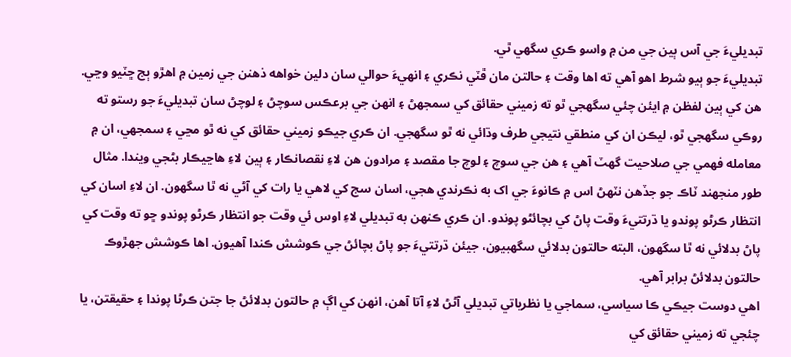تبديليءَ جي آس ٻين جي من ۾ واسو ڪري سگهي ٿي.
تبديليءَ جو ٻيو شرط اهو آهي ته اها وقت ۽ حالتن مان ڦٽي نڪري ۽ انهيءَ حوالي سان دلين خواهه ذهنن جي زمين ۾ اهڙو ٻج ڇٽيو وڃي. هن کي ٻين لفظن ۾ ايئن چئي سگهجي ٿو ته زميني حقائق کي سمجهڻ ۽ انهن جي برعڪس سوچڻ ۽ لوچڻ سان تبديليءَ جو رستو ته روڪي سگهجي ٿو، ليڪن ان کي منطقي نتيجي طرف وڌائي نه ٿو سگهجي. ان ڪري جيڪو زميني حقائق کي نه ٿو مڃي ۽ سمجهي، ان ۾ معامله فهمي جي صلاحيت گهٽ آهي ۽ هن جي سوچ ۽ لوچ جا مقصد ۽ مرادون هن لاءِ نقصانڪار ۽ ٻين لاءِ هاڃيڪار بڻجي ويندا. مثال طور منجهند ٽاڪ جو جڏهن نٽهڻ اس ۾ ڪانوءَ جي اک به نڪرندي هجي، اسان سج کي لاهي يا رات کي آڻي نه ٿا سگهون. ان لاءِ اسان کي انتظار ڪرڻو پوندو يا ڌرتتيءَ وقت پاڻ کي بچائڻو پوندو. ان ڪري ڪنهن به تبديلي لاءِ اوس ئي وقت جو انتظار ڪرڻو پوندو ڇو ته وقت کي پاڻ بدلائي نه ٿا سگهون، البته حالتون بدلائي سگهبيون، جيئن ڌرتتيءَ جو پاڻ بچائڻ جي ڪوشش ڪندا آهيون. اها ڪوشش جهڙوڪ حالتون بدلائڻ برابر آهي.
اهي دوست جيڪي ڪا سياسي، سماجي يا نظرياتي تبديلي آڻڻ لاءِ آتا آهن، انهن کي اڳ ۾ حالتون بدلائڻ جا جتن ڪرڻا پوندا ۽ حقيقتن، يا چئجي ته زميني حقائق کي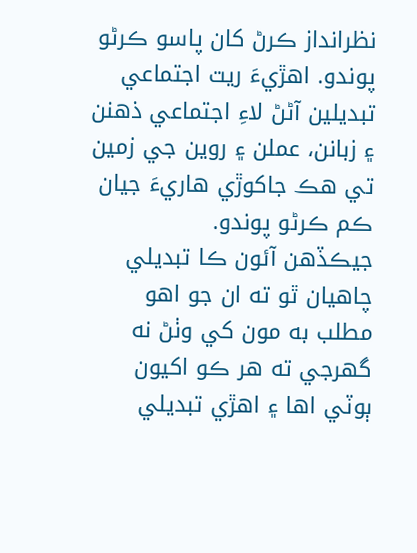نظرانداز ڪرڻ کان پاسو ڪرڻو پوندو. اهڙيءَ ريت اجتماعي تبديلين آڻڻ لاءِ اجتماعي ذهنن ۽ زبانن، عملن ۽ روين جي زمين تي هڪ جاکوڙي هاريءَ جيان ڪم ڪرڻو پوندو.
جيڪڏهن آئون ڪا تبديلي چاهيان ٿو ته ان جو اهو مطلب به مون کي وٺڻ نه گهرجي ته هر ڪو اکيون ٻوٽي اها ۽ اهڙي تبديلي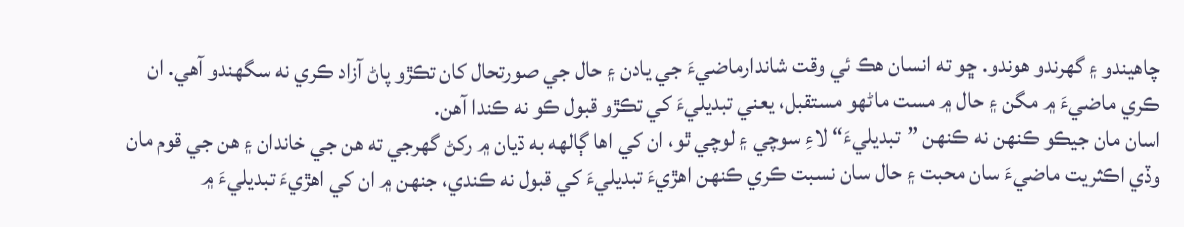چاهيندو ۽ گهرندو هوندو. ڇو ته انسان هڪ ئي وقت شاندارماضيءَ جي يادن ۽ حال جي صورتحال کان تڪڙو پاڻ آزاد ڪري نه سگهندو آهي. ان ڪري ماضيءَ ۾ مگن ۽ حال ۾ مست ماڻهو مستقبل، يعني تبديليءَ کي تڪڙو قبول ڪو نه ڪندا آهن.
اسان مان جيڪو ڪنهن نه ڪنهن ”تبديليءَ“ لاءِ سوچي ۽ لوچي ٿو، ان کي اها ڳالهه به ڌيان ۾ رکڻ گهرجي ته هن جي خاندان ۽ هن جي قوم مان وڏي اڪثريت ماضيءَ سان محبت ۽ حال سان نسبت ڪري ڪنهن اهڙيءَ تبديليءَ کي قبول نه ڪندي، جنهن ۾ ان کي اهڙيءَ تبديليءَ ۾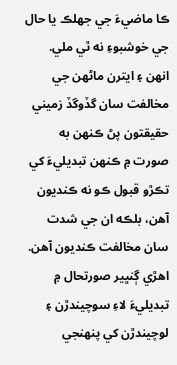ڪا ماضيءَ جي جهلڪ يا حال جي خوشبوءِ نه ٿي ملي. انهن ۽ ايترن ماڻهن جي مخالفت سان گڏوگڏ زميني حقيقتون پڻ ڪنهن به صورت ۾ ڪنهن تبديليءَ کي تڪڙو قبول ڪو نه ڪنديون آهن، بلڪه ان جي شدت سان مخالفت ڪنديون آهن.
اهڙي ڳنڀير صورتحال ۾ تبديليءَ لاءِ سوچيندڙن ۽ لوچيندڙن کي پنهنجي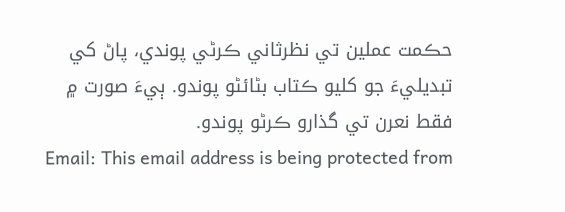حڪمت عملين تي نظرثاني ڪرڻي پوندي، پاڻ کي تبديليءَ جو کليو ڪتاب بڻائڻو پوندو. ٻيءَ صورت ۾ فقط نعرن تي گذارو ڪرڻو پوندو.
Email: This email address is being protected from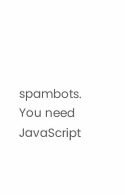spambots. You need JavaScript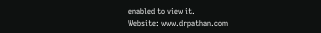enabled to view it.
Website: www.drpathan.com